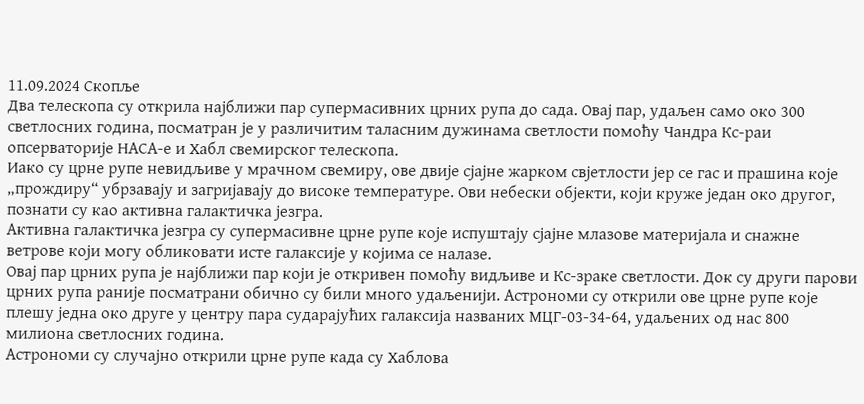11.09.2024 Скопље
Два телескопа су открила најближи пар супермасивних црних рупа до сада. Овај пар, удаљен само око 300 светлосних година, посматран је у различитим таласним дужинама светлости помоћу Чандра Кс-раи опсерваторије НАСА-е и Хабл свемирског телескопа.
Иако су црне рупе невидљиве у мрачном свемиру, ове двије сјајне жарком свјетлости јер се гас и прашина које „прождиру“ убрзавају и загријавају до високе температуре. Ови небески објекти, који круже један око другог, познати су као активна галактичка језгра.
Активна галактичка језгра су супермасивне црне рупе које испуштају сјајне млазове материјала и снажне ветрове који могу обликовати исте галаксије у којима се налазе.
Овај пар црних рупа је најближи пар који је откривен помоћу видљиве и Кс-зраке светлости. Док су други парови црних рупа раније посматрани обично су били много удаљенији. Астрономи су открили ове црне рупе које плешу једна око друге у центру пара сударајућих галаксија названих МЦГ-03-34-64, удаљених од нас 800 милиона светлосних година.
Астрономи су случајно открили црне рупе када су Хаблова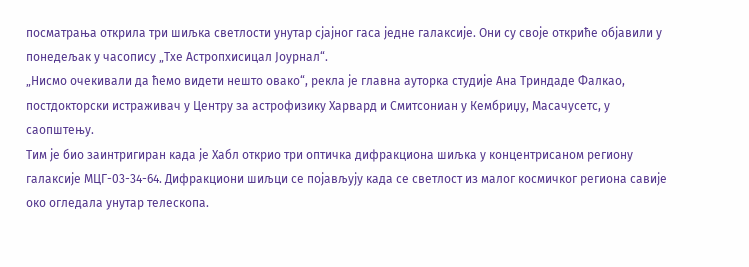посматрања открила три шиљка светлости унутар сјајног гаса једне галаксије. Они су своје откриће објавили у понедељак у часопису „Тхе Астропхисицал Јоурнал“.
„Нисмо очекивали да ћемо видети нешто овако“, рекла је главна ауторка студије Ана Триндаде Фалкао, постдокторски истраживач у Центру за астрофизику Харвард и Смитсониан у Кембриџу, Масачусетс, у саопштењу.
Тим је био заинтригиран када је Хабл открио три оптичка дифракциона шиљка у концентрисаном региону галаксије МЦГ-03-34-64. Дифракциони шиљци се појављују када се светлост из малог космичког региона савије око огледала унутар телескопа.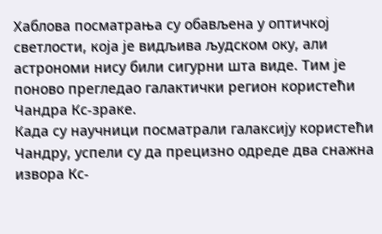Хаблова посматрања су обављена у оптичкој светлости, која је видљива људском оку, али астрономи нису били сигурни шта виде. Тим је поново прегледао галактички регион користећи Чандра Кс-зраке.
Када су научници посматрали галаксију користећи Чандру, успели су да прецизно одреде два снажна извора Кс-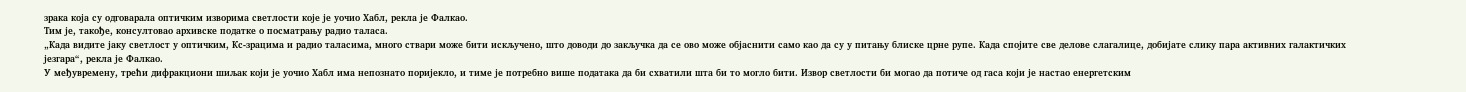зрака која су одговарала оптичким изворима светлости које је уочио Хабл, рекла је Фалкао.
Тим је, такође, консултовао архивске податке о посматрању радио таласа.
„Када видите јаку светлост у оптичким, Кс-зрацима и радио таласима, много ствари може бити искључено, што доводи до закључка да се ово може објаснити само као да су у питању блиске црне рупе. Када спојите све делове слагалице, добијате слику пара активних галактичких језгара“, рекла је Фалкао.
У међувремену, трећи дифракциони шиљак који је уочио Хабл има непознато поријекло, и тиме је потребно више података да би схватили шта би то могло бити. Извор светлости би могао да потиче од гаса који је настао енергетским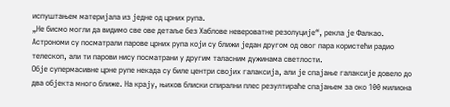испуштањем материјала из једне од црних рупа.
„Не бисмо могли да видимо све ове детаље без Хаблове невероватне резолуције“, рекла је Фалкао.
Астрономи су посматрали парове црних рупа који су ближи један другом од овог пара користећи радио телескоп, али ти парови нису посматрани у другим таласним дужинама светлости.
Обје супермасивне црне рупе некада су биле центри својих галаксија, али је спајање галаксије довело до два објекта много ближе. На крају, њихов блиски спирални плес резултираће спајањем за око 100 милиона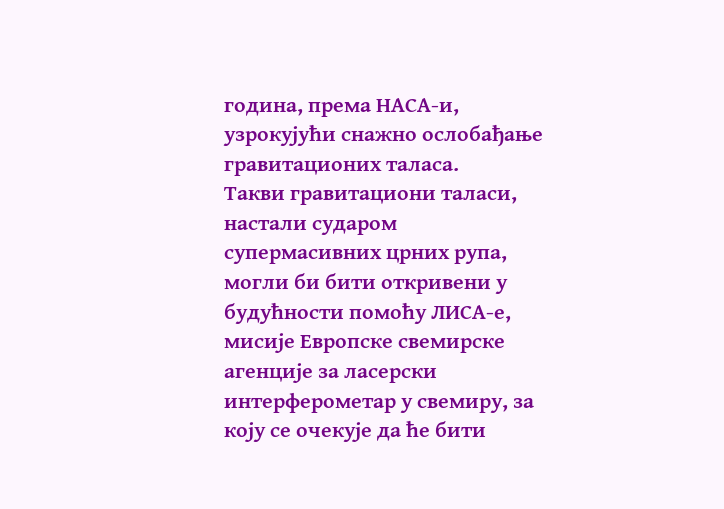година, према НАСА-и, узрокујући снажно ослобађање гравитационих таласа.
Такви гравитациони таласи, настали сударом супермасивних црних рупа, могли би бити откривени у будућности помоћу ЛИСА-е, мисије Европске свемирске агенције за ласерски интерферометар у свемиру, за коју се очекује да ће бити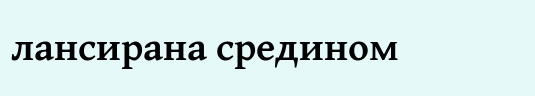лансирана средином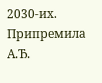2030-их.
Припремила А.Ђ.